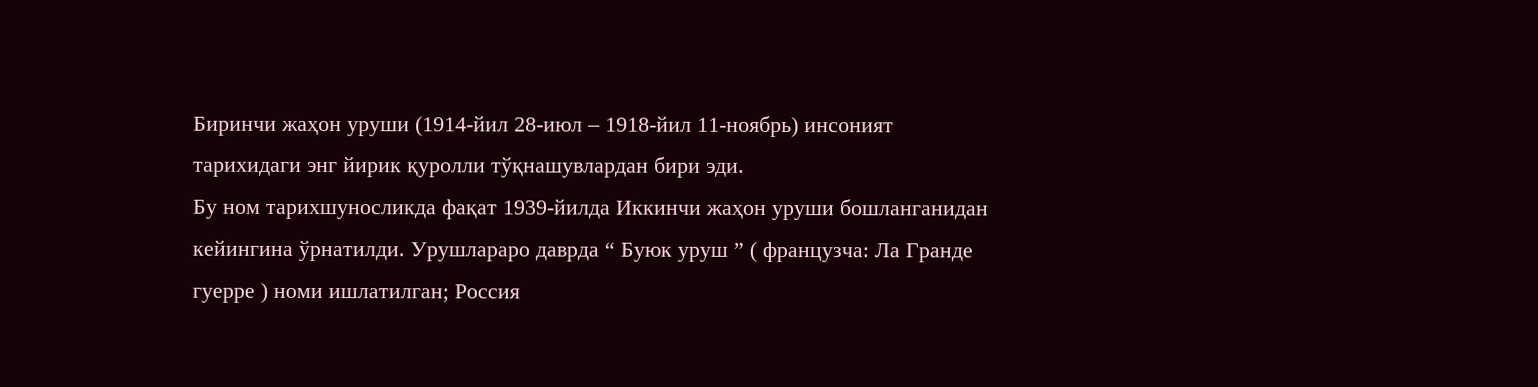Биринчи жаҳон уруши (1914-йил 28-июл – 1918-йил 11-ноябрь) инсоният тарихидаги энг йирик қуролли тўқнашувлардан бири эди.
Бу ном тарихшуносликда фақат 1939-йилда Иккинчи жаҳон уруши бошланганидан кейингина ўрнатилди. Урушлараро даврда “ Буюк уруш ” ( французча: Ла Гранде гуерре ) номи ишлатилган; Россия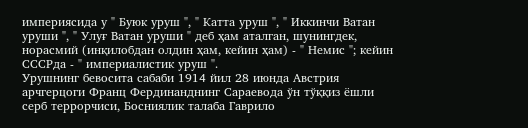империясида у " Буюк уруш ", " Катта уруш ", " Иккинчи Ватан уруши ", " Улуғ Ватан уруши " деб ҳам аталган, шунингдек, норасмий (инқилобдан олдин ҳам, кейин ҳам) - " Немис "; кейин СССРда - " империалистик уруш ".
Урушнинг бевосита сабаби 1914 йил 28 июнда Австрия арчгерцоги Франц Фердинанднинг Сараевода ўн тўққиз ёшли серб террорчиси, Босниялик талаба Гаврило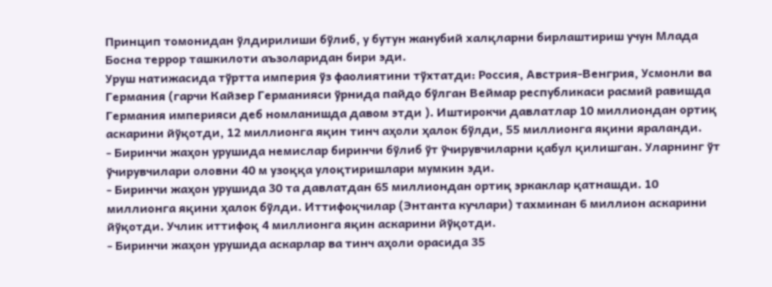Принцип томонидан ўлдирилиши бўлиб, у бутун жанубий халқларни бирлаштириш учун Млада Босна террор ташкилоти аъзоларидан бири эди.
Уруш натижасида тўртта империя ўз фаолиятини тўхтатди: Россия, Австрия-Венгрия, Усмонли ва Германия (гарчи Кайзер Германияси ўрнида пайдо бўлган Веймар республикаси расмий равишда Германия империяси деб номланишда давом этди ). Иштирокчи давлатлар 10 миллиондан ортиқ аскарини йўқотди, 12 миллионга яқин тинч аҳоли ҳалок бўлди, 55 миллионга яқини яраланди.
- Биринчи жаҳон урушида немислар биринчи бўлиб ўт ўчирувчиларни қабул қилишган. Уларнинг ўт ўчирувчилари оловни 40 м узоққа улоқтиришлари мумкин эди.
- Биринчи жаҳон урушида 30 та давлатдан 65 миллиондан ортиқ эркаклар қатнашди. 10 миллионга яқини ҳалок бўлди. Иттифоқчилар (Энтанта кучлари) тахминан 6 миллион аскарини йўқотди. Учлик иттифоқ 4 миллионга яқин аскарини йўқотди.
- Биринчи жаҳон урушида аскарлар ва тинч аҳоли орасида 35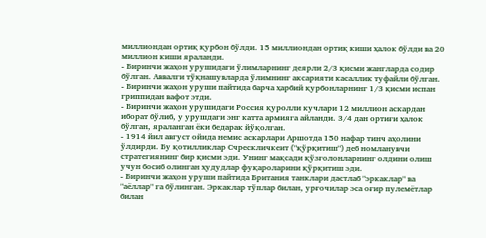миллиондан ортиқ қурбон бўлди. 15 миллиондан ортиқ киши ҳалок бўлди ва 20 миллион киши яраланди.
- Биринчи жаҳон урушидаги ўлимларнинг деярли 2/3 қисми жангларда содир бўлган. Аввалги тўқнашувларда ўлимнинг аксарияти касаллик туфайли бўлган.
- Биринчи жаҳон уруши пайтида барча ҳарбий қурбонларнинг 1/3 қисми испан гриппидан вафот этди.
- Биринчи жаҳон урушидаги Россия қуролли кучлари 12 миллион аскардан иборат бўлиб, у урушдаги энг катта армияга айланди. 3/4 дан ортиғи ҳалок бўлган, яраланган ёки бедарак йўқолган.
- 1914 йил август ойида немис аскарлари Аршотда 150 нафар тинч аҳолини ўлдирди. Бу қотилликлар Счреcкличкеит ("қўрқитиш") деб номланувчи стратегиянинг бир қисми эди. Унинг мақсади қўзғолонларнинг олдини олиш учун босиб олинган ҳудудлар фуқароларини қўрқитиш эди.
- Биринчи жаҳон уруши пайтида Британия танклари дастлаб "эркаклар" ва "аёллар" га бўлинган. Эркаклар тўплар билан, урғочилар эса оғир пулемётлар билан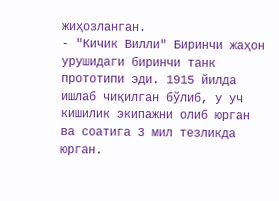жиҳозланган.
- "Кичик Вилли" Биринчи жаҳон урушидаги биринчи танк прототипи эди. 1915 йилда ишлаб чиқилган бўлиб, у уч кишилик экипажни олиб юрган ва соатига 3 мил тезликда юрган.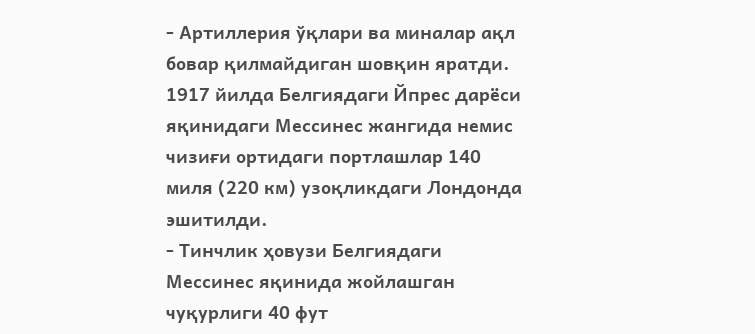- Артиллерия ўқлари ва миналар ақл бовар қилмайдиган шовқин яратди. 1917 йилда Белгиядаги Йпрес дарёси яқинидаги Мессинес жангида немис чизиғи ортидаги портлашлар 140 миля (220 км) узоқликдаги Лондонда эшитилди.
- Тинчлик ҳовузи Белгиядаги Мессинес яқинида жойлашган чуқурлиги 40 фут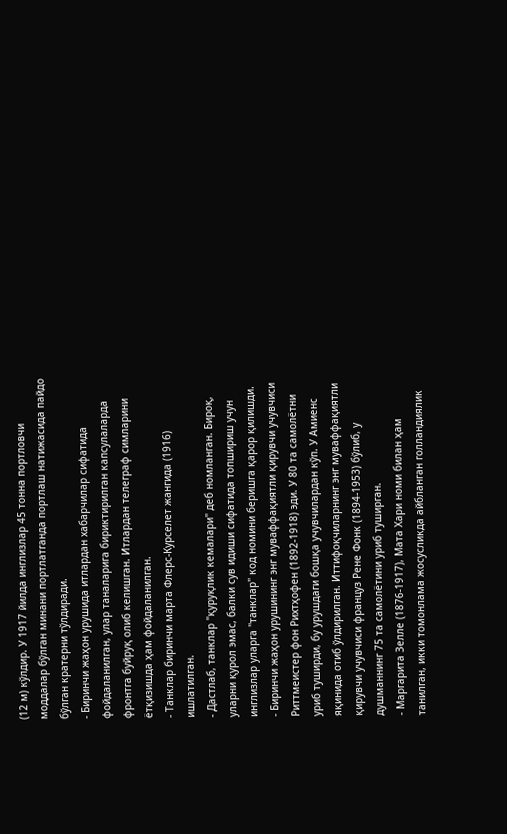(12 м) кўлдир. У 1917 йилда инглизлар 45 тонна портловчи моддалар бўлган минани портлатганда портлаш натижасида пайдо бўлган кратерни тўлдиради.
- Биринчи жаҳон урушида итлардан хабарчилар сифатида фойдаланилган, улар таналарига бириктирилган капсулаларда фронтга буйруқ олиб келишган. Итлардан телеграф симларини ётқизишда ҳам фойдаланилган.
- Танклар биринчи марта Флерс-Курселет жангида (1916) ишлатилган.
- Дастлаб, танклар "қуруқлик кемалари" деб номланган. Бироқ, уларни қурол эмас, балки сув идиши сифатида топшириш учун инглизлар уларга "танклар" код номини беришга қарор қилишди.
- Биринчи жаҳон урушининг энг муваффақиятли қирувчи учувчиси Риттмеистер фон Рихтҳофен (1892-1918) эди. У 80 та самолётни уриб туширди, бу урушдаги бошқа учувчилардан кўп. У Амиенс яқинида отиб ўлдирилган. Иттифоқчиларнинг энг муваффақиятли қирувчи учувчиси француз Рене Фонк (1894-1953) бўлиб, у душманнинг 75 та самолётини уриб туширган.
- Маргарита Зелле (1876-1917), Мата Хари номи билан ҳам танилган, икки томонлама жосусликда айбланган голландиялик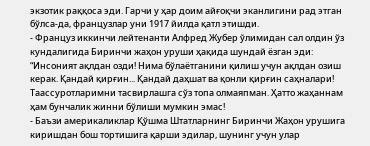экзотик раққоса эди. Гарчи у ҳар доим айғоқчи эканлигини рад этган бўлса-да, французлар уни 1917 йилда қатл этишди.
- Француз иккинчи лейтенанти Алфред Жубер ўлимидан сал олдин ўз кундалигида Биринчи жаҳон уруши ҳақида шундай ёзган эди: “Инсоният ақлдан озди! Нима бўлаётганини қилиш учун ақлдан озиш керак. Қандай қирғин... Қандай даҳшат ва қонли қирғин саҳналари! Таассуротларимни тасвирлашга сўз топа олмаяпман. Ҳатто жаҳаннам ҳам бунчалик жинни бўлиши мумкин эмас!
- Баъзи америкаликлар Қўшма Штатларнинг Биринчи Жаҳон урушига киришдан бош тортишига қарши эдилар, шунинг учун улар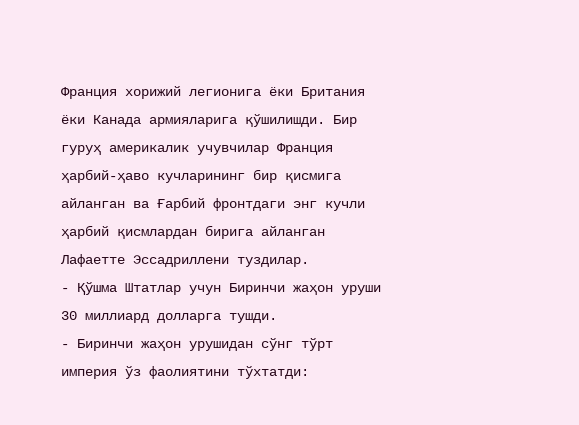Франция хорижий легионига ёки Британия ёки Канада армияларига қўшилишди. Бир гуруҳ америкалик учувчилар Франция ҳарбий-ҳаво кучларининг бир қисмига айланган ва Ғарбий фронтдаги энг кучли ҳарбий қисмлардан бирига айланган Лафаетте Эсcадриллени туздилар.
- Қўшма Штатлар учун Биринчи жаҳон уруши 30 миллиард долларга тушди.
- Биринчи жаҳон урушидан сўнг тўрт империя ўз фаолиятини тўхтатди: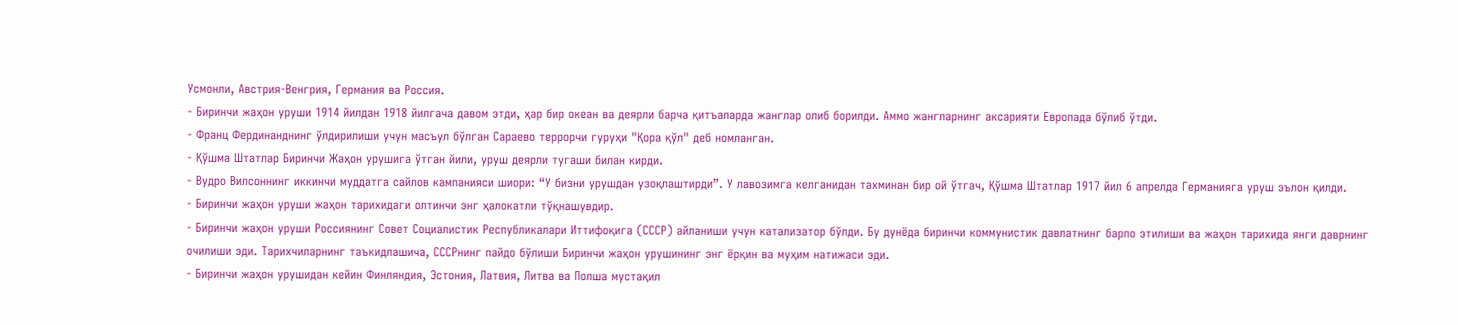Усмонли, Австрия-Венгрия, Германия ва Россия.
- Биринчи жаҳон уруши 1914 йилдан 1918 йилгача давом этди, ҳар бир океан ва деярли барча қитъаларда жанглар олиб борилди. Аммо жангларнинг аксарияти Европада бўлиб ўтди.
- Франц Фердинанднинг ўлдирилиши учун масъул бўлган Сараево террорчи гуруҳи "Қора қўл" деб номланган.
- Қўшма Штатлар Биринчи Жаҳон урушига ўтган йили, уруш деярли тугаши билан кирди.
- Вудро Вилсоннинг иккинчи муддатга сайлов кампанияси шиори: “У бизни урушдан узоқлаштирди”. У лавозимга келганидан тахминан бир ой ўтгач, Қўшма Штатлар 1917 йил 6 апрелда Германияга уруш эълон қилди.
- Биринчи жаҳон уруши жаҳон тарихидаги олтинчи энг ҳалокатли тўқнашувдир.
- Биринчи жаҳон уруши Россиянинг Совет Социалистик Республикалари Иттифоқига (СССР) айланиши учун катализатор бўлди. Бу дунёда биринчи коммунистик давлатнинг барпо этилиши ва жаҳон тарихида янги даврнинг очилиши эди. Тарихчиларнинг таъкидлашича, СССРнинг пайдо бўлиши Биринчи жаҳон урушининг энг ёрқин ва муҳим натижаси эди.
- Биринчи жаҳон урушидан кейин Финляндия, Эстония, Латвия, Литва ва Полша мустақил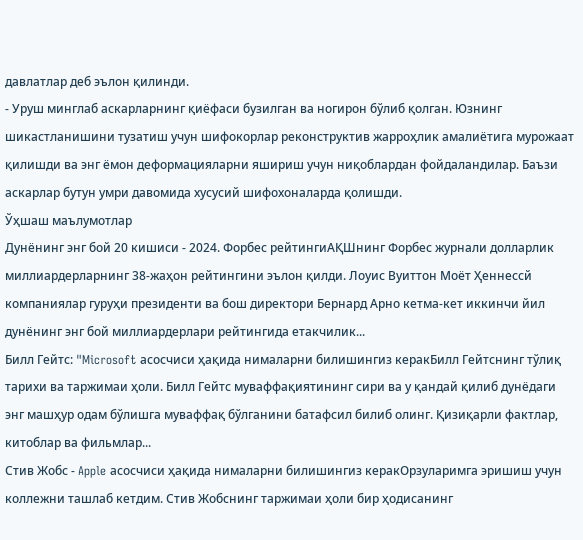давлатлар деб эълон қилинди.
- Уруш минглаб аскарларнинг қиёфаси бузилган ва ногирон бўлиб қолган. Юзнинг шикастланишини тузатиш учун шифокорлар реконструктив жарроҳлик амалиётига мурожаат қилишди ва энг ёмон деформацияларни яшириш учун ниқоблардан фойдаландилар. Баъзи аскарлар бутун умри давомида хусусий шифохоналарда қолишди.
Ўҳшаш маълумотлар
Дунёнинг энг бой 20 кишиси - 2024. Форбес рейтингиАҚШнинг Форбес журнали долларлик миллиардерларнинг 38-жаҳон рейтингини эълон қилди. Лоуис Вуиттон Моëт Ҳеннессй компаниялар гуруҳи президенти ва бош директори Бернард Арно кетма-кет иккинчи йил дунёнинг энг бой миллиардерлари рейтингида етакчилик...
Билл Гейтс: "Microsoft асосчиси ҳақида нималарни билишингиз керакБилл Гейтснинг тўлиқ тарихи ва таржимаи ҳоли. Билл Гейтс муваффақиятининг сири ва у қандай қилиб дунёдаги энг машҳур одам бўлишга муваффақ бўлганини батафсил билиб олинг. Қизиқарли фактлар, китоблар ва фильмлар...
Стив Жобс - Apple асосчиси ҳақида нималарни билишингиз керакОрзуларимга эришиш учун коллежни ташлаб кетдим. Стив Жобснинг таржимаи ҳоли бир ҳодисанинг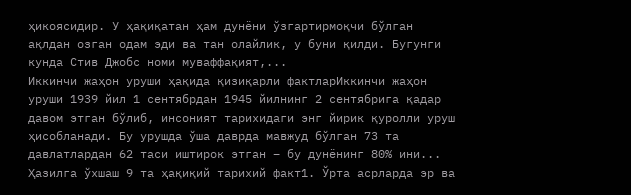ҳикоясидир. У ҳақиқатан ҳам дунёни ўзгартирмоқчи бўлган ақлдан озган одам эди ва тан олайлик, у буни қилди. Бугунги кунда Стив Джобс номи муваффақият,...
Иккинчи жаҳон уруши ҳақида қизиқарли фактларИккинчи жаҳон уруши 1939 йил 1 сентябрдан 1945 йилнинг 2 сентябрига қадар давом этган бўлиб, инсоният тарихидаги энг йирик қуролли уруш ҳисобланади. Бу урушда ўша даврда мавжуд бўлган 73 та давлатлардан 62 таси иштирок этган – бу дунёнинг 80% ини...
Ҳазилга ўхшаш 9 та ҳақиқий тарихий факт1. Ўрта асрларда эр ва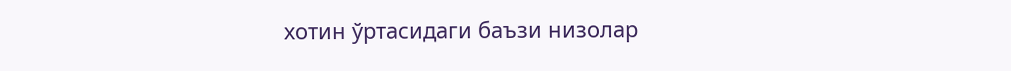хотин ўртасидаги баъзи низолар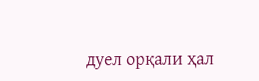дуел орқали ҳал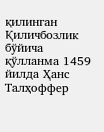қилинган Қиличбозлик бўйича қўлланма 1459 йилда Ҳанс Талҳоффер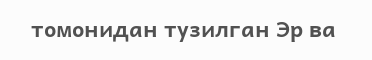томонидан тузилган Эр ва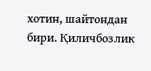хотин, шайтондан бири. Қиличбозлик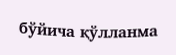бўйича қўлланма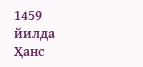1459 йилда Ҳанс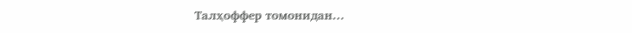Талҳоффер томонидан...